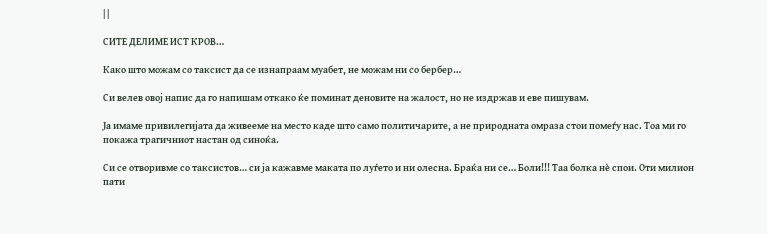| |

СИТЕ ДЕЛИМЕ ИСТ КРОВ…

Како што можам со таксист да се изнапраам муабет, не можам ни со бербер…

Си велев овој напис да го напишам откако ќе поминат деновите на жалост, но не издржав и еве пишувам.

Ја имаме привилегијата да живееме на место каде што само политичарите, а не природната омраза стои помеѓу нас. Тоа ми го покажа трагичниот настан од синоќа.

Си се отворивме со таксистов… си ја кажавме маката по луѓето и ни олесна. Браќа ни се… Боли!!! Таа болка нѐ спои. Оти милион пати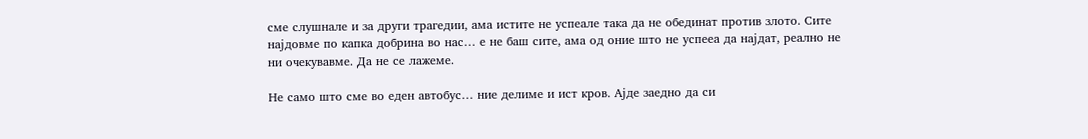сме слушнале и за други трагедии, ама истите не успеале така да не обединат против злото. Сите најдовме по капка добрина во нас… е не баш сите, ама од оние што не успееа да најдат, реално не ни очекувавме. Да не се лажеме.

Не само што сме во еден автобус… ние делиме и ист кров. Ајде заедно да си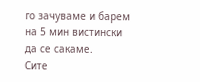го зачуваме и барем на 5 мин вистински да се сакаме.
Сите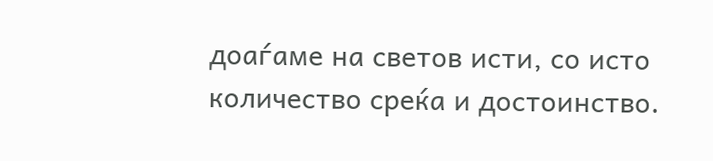доаѓаме на светов исти, со исто количество среќа и достоинство.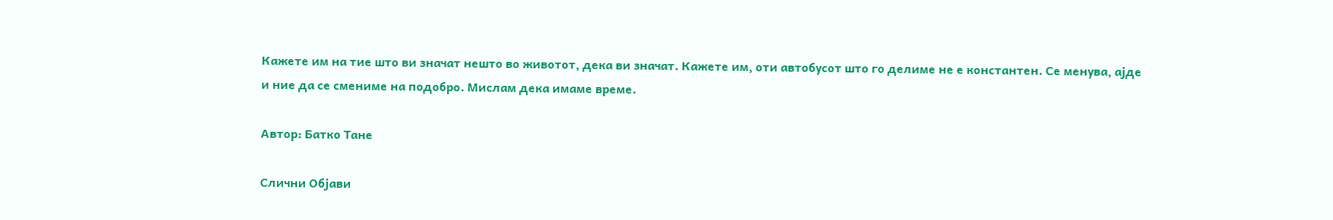Кажете им на тие што ви значат нешто во животот, дека ви значат. Кажете им, оти автобусот што го делиме не е константен. Се менува, ајде и ние да се смениме на подобро. Мислам дека имаме време.

Автор: Батко Тане

Слични Објави